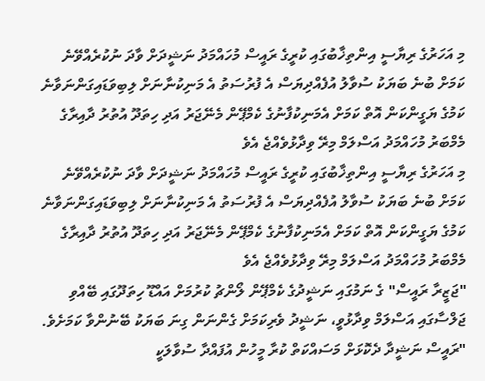މި އަހަރުގެ ރިޔާސީ އިންތިޚާބުގައި ކުރީގެ ރައީސް މުހައްމަދު ނަޝީދަށް ވާދަ ނުކުރެއްވޭނެ ކަމަށް ބުނެ ބަޔަކު ސުވާލު އުފެއްދިޔަސް އެ ފުރުސަތު އެ މަނިކުނާނަށް ލިބިވަޑައިގަންނަވާނެ ކަމުގެ ޔަގީންކަން އޮތް ކަމަށް އެމަނިކުފާނުގެ ކެމްޕޭން މެނޭޖަރު އަދި ހިތަދޫ އުތުރު ދާއިރާގެ މެމްބަރު މުހައްމަދު އަސްލަމް މިރޭ ވިދާޅުވެއްޖެ އެވެ
މި އަހަރުގެ ރިޔާސީ އިންތިޚާބުގައި ކުރީގެ ރައީސް މުހައްމަދު ނަޝީދަށް ވާދަ ނުކުރެއްވޭނެ ކަމަށް ބުނެ ބަޔަކު ސުވާލު އުފެއްދިޔަސް އެ ފުރުސަތު އެ މަނިކުނާނަށް ލިބިވަޑައިގަންނަވާނެ ކަމުގެ ޔަގީންކަން އޮތް ކަމަށް އެމަނިކުފާނުގެ ކެމްޕޭން މެނޭޖަރު އަދި ހިތަދޫ އުތުރު ދާއިރާގެ މެމްބަރު މުހައްމަދު އަސްލަމް މިރޭ ވިދާޅުވެއްޖެ އެވެ
"ޖަޒީރާ ރައީސް" ގެ ނަމުގައި ނަޝީދުގެ ކެމްޕޭން ލޯންޗު ކުރުމަށް އައްޑޫ ހިތަދޫގައި ބޭއްވި ޖަލްސާގައި އަސްލަމް ވިދާޅުވީ، ނަޝީދު ވެރިކަމަށް ގެންނަން ގިނަ ބަޔަކު ބޭނުންވާ ކަމަށެވެ.
"ރައީސް ނަޝީދާ ދެކޮޅަށް މަސައްކަތް ކުރާ މީހުން އުފައްދާ ސުވާލަކީ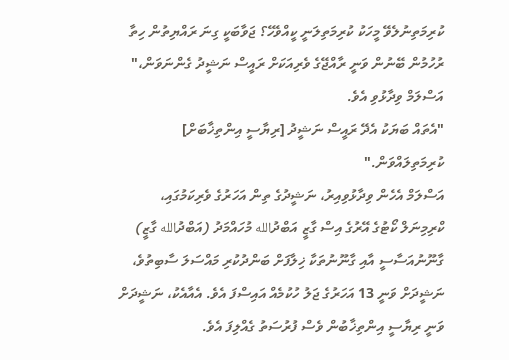ކުރިމަތިނުލެވޭ މީހަކު ކުރިމަތިލަނީ ކީއްވެހޭ؟ ޖަވާބަކީ ގިނަ ރައްޔިތުން ހިތާ ރުހުމުން ބޭނުން ވަނީ ރާއްޖޭގެ ވެރިއަކަށް ރައީސް ނަޝީދު ގެންނަވަން،" އަސްލަމް ވިދާޅުވި އެވެ.
"އެތައް ބަޔަކު އެދޭ ރައީސް ނަޝީދު [ރިޔާސީ އިންތިޚާބަށް] ކުރިމަތިލައްވަން."
އަސްލަމް އެހެން ވިދާޅުވިއިރު، ނަޝީދުގެ ތިން އަހަރުގެ ވެރިކަމުގައި، ކްރިމިނަލް ކޯޓުގެ އޭރުގެ އިސް ގާޒީ އަބްދުالله މުހައްމަދު (އަބްދުالله ގާޒީ) ގާނޫނުއަސާސީ އާއި ގާނޫނުތަކާ ޚިލާފަށް ބަންދުކުރި މައްސަލަ ސާބިތުވެ، ނަޝީދަށް ވަނީ 13 އަހަރުގެ ޖަލު ހުކުމެއް އައިސްފަ އެވެ. އެއާއެކު، ނަޝީދަށް ވަނީ ރިޔާސީ އިންތިޚާބުން ވެސް ފުރުސަތު ގެއްލިފަ އެވެ.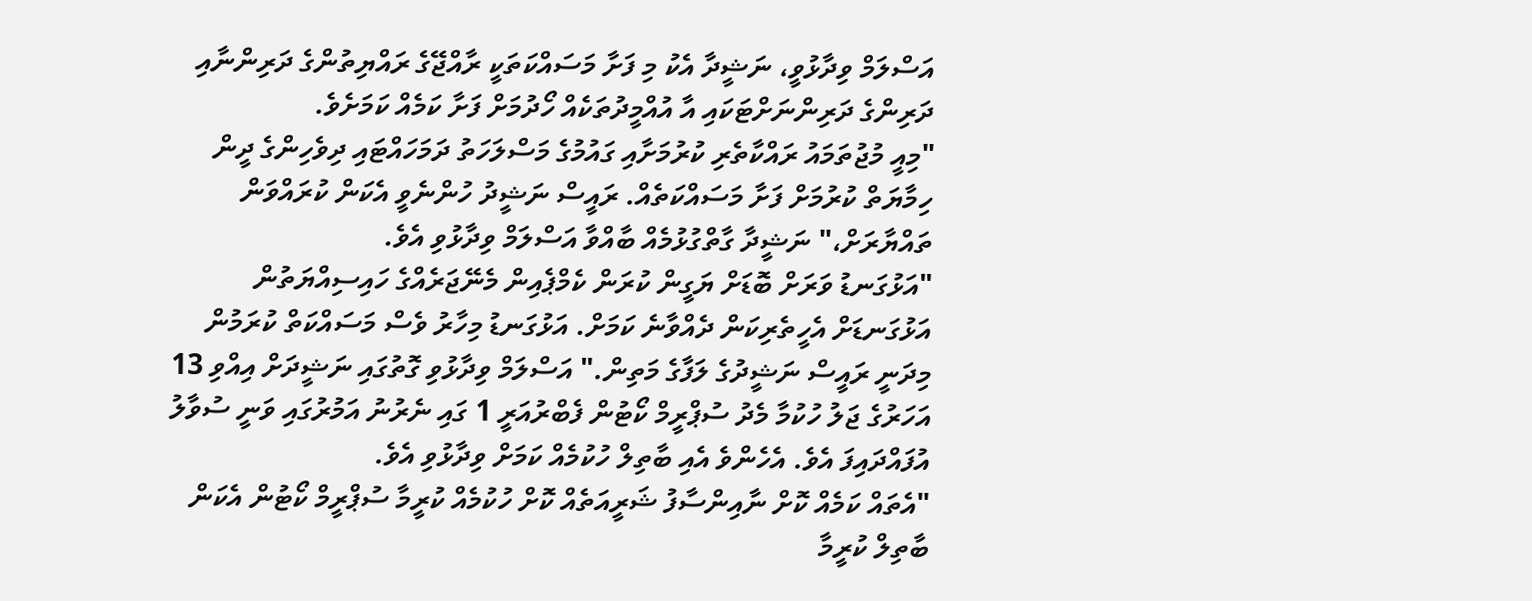އަސްލަމް ވިދާޅުވީ، ނަޝީދާ އެކު މި ފަށާ މަސައްކަތަކީ ރާއްޖޭގެ ރައްޔިތުންގެ ދަރިންނާއި ދަރިންގެ ދަރިންނަށްޓަކައި އާ އުއްމީދުތަކެއް ހޯދުމަށް ފަށާ ކަމެއް ކަމަށެވެ.
"މިއީ މުޖުތަމައު ރައްކާތެރި ކުރުމަށާއި ގައުމުގެ މަސްލަހަތު ދަމަހައްޓައި ދިވެހިންގެ ދީން ހިމާޔަތް ކުރުމަށް ފަށާ މަސައްކަތެއް. ރައީސް ނަޝީދު ހުންނެވީ އެކަން ކުރައްވަން ތައްޔާރަށް،" ނަޝީދާ ގާތްގުޅުމެއް ބާއްވާ އަސްލަމް ވިދާޅުވި އެވެ.
"އަޅުގަނޑު ވަރަށް ބޮޑަށް ޔަގީން ކުރަން ކެމްޕެއިން މެނޭޖަރެއްގެ ހައިސިއްޔަތުން އަޅުގަނޑަށް އެހީތެރިކަން ދެއްވާނެ ކަމަށް. އަޅުގަނޑު މިހާރު ވެސް މަސައްކަތް ކުރަމުން މިދަނީ ރައީސް ނަޝީދުގެ ލަފާގެ މަތިން." އަސްލަމް ވިދާޅުވި ގޮތުގައި ނަޝީދަށް އިއްވި 13 އަހަރުގެ ޖަލު ހުކުމާ މެދު ސުޕްރީމް ކޯޓުން ފެބްރުއަރީ 1 ގައި ނެރުނު އަމުރުގައި ވަނީ ސުވާލު އުފައްދައިފަ އެވެ. އެހެންވެ އެއި ބާތިލް ހުކުމެއް ކަމަށް ވިދާޅުވި އެވެ.
"އެތައް ކަމެއް ކޮށް ނާއިންސާފު ޝަރީއަތެއް ކޮށް ހުކުމެއް ކުރީމާ ސުޕްރީމް ކޯޓުން އެކަން ބާތިލް ކުރީމާ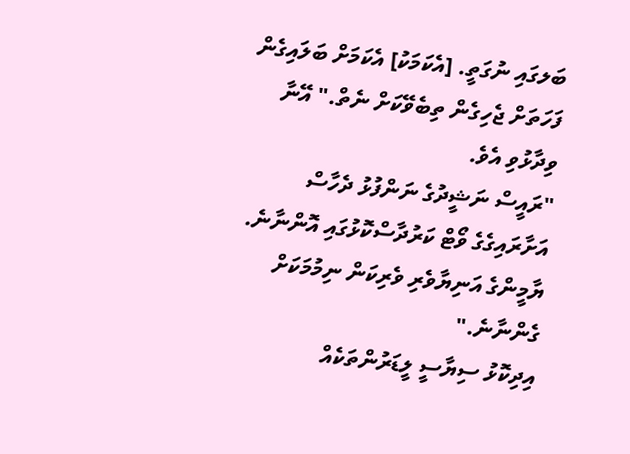ބަލގައި ނުގަތީ. [އެކަމަކު] އެކަމަށް ބަލައިގެން ފަހަތަށް ޖެހިގެން ތިބެވޭކަށް ނެތް." އޭނާ ވިދާޅުވި އެވެ.
"ރައީސް ނަޝީދުގެ ނަންފުޅު ދެހާސް އަށާރައިގެގެ ވޯޓް ކަރުދާސްކޮޅުގައި އޮންނާނެ. ޔާމީންގެ އަނިޔާވެރި ވެރިކަން ނިމުމަކަށް ގެންނާނެ."
އިދިކޮޅު ސިޔާސީ ލީޑަރުންތަކެއް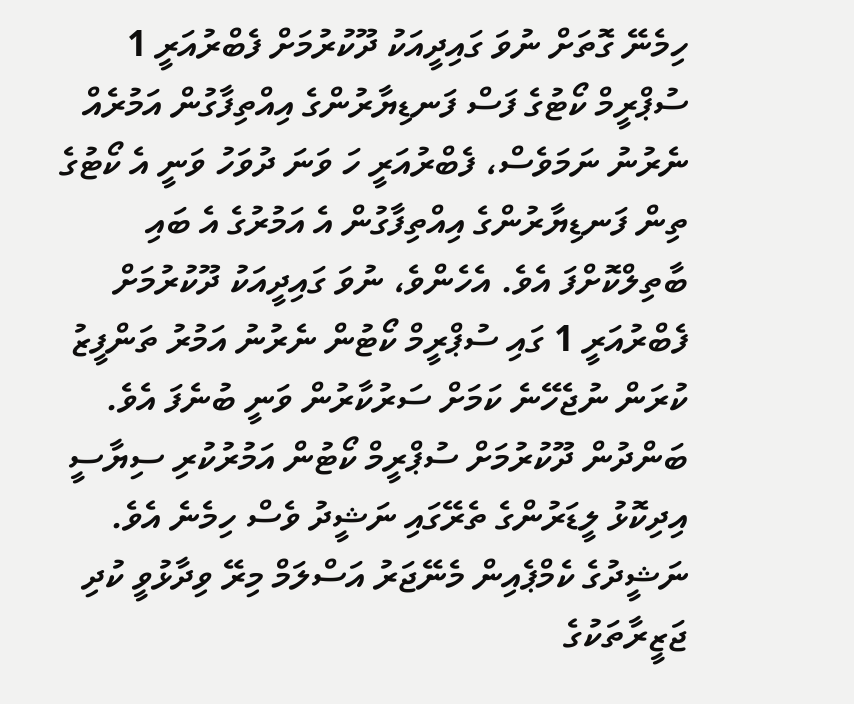ހިމެނޭ ގޮތަށް ނުވަ ގައިދީއަކު ދޫކުރުމަށް ފެބްރުއަރީ 1 ސުޕްރީމް ކޯޓުގެ ފަސް ފަނޑިޔާރުންގެ އިއްތިފާގުން އަމުރެއް ނެރުނު ނަމަވެސް، ފެބްރުއަރީ ހަ ވަނަ ދުވަހު ވަނީ އެ ކޯޓުގެ ތިން ފަނޑިޔާރުންގެ އިއްތިފާގުން އެ އަމުރުގެ އެ ބައި ބާތިލްކޮށްފަ އެވެ. އެހެންވެ، ނުވަ ގައިދީއަކު ދޫކުރުމަށް ފެބްރުއަރީ 1 ގައި ސުޕްރީމް ކޯޓުން ނެރުނު އަމުރު ތަންފީޒު ކުރަން ނުޖެހޭނެ ކަމަށް ސަރުކާރުން ވަނީ ބުނެފަ އެވެ. ބަންދުން ދޫކުރުމަށް ސުޕްރީމް ކޯޓުން އަމުރުކުރި ސިޔާސީ އިދިކޮޅު ލީޑަރުންގެ ތެރޭގައި ނަޝީދު ވެސް ހިމެނެ އެވެ.
ނަޝީދުގެ ކެމްޕެއިން މެނޭޖަރު އަސްލަމް މިރޭ ވިދާޅުވީ ކުދި ޖަޒީރާތަކުގެ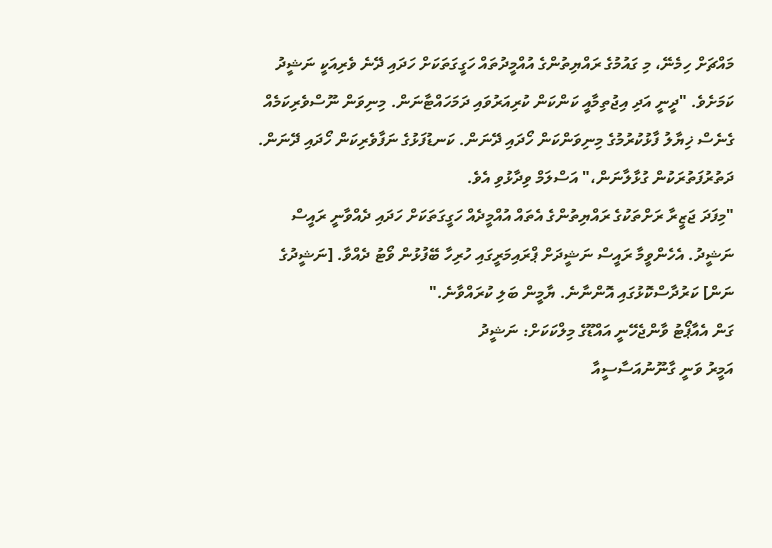މައްޗަށް ހިމެނޭ، މި ގައުމުގެ ރައްޔިތުންގެ އުއްމީދުތައް ހަގީގަތަކަށް ހަދައި ދޭނެ ވެރިއަކީ ނަޝީދު ކަމަށެވެ. "ދީނީ އަދި އިޖުތިމާއީ ކަންކަން ކުރިއަރުވައި ދަމަހައްޓާނަން. މިނިވަން ނޫސްވެރިކަމެއް ގެނެސް ޚިޔާލު ފާޅުކުރުމުގެ މިނިވަންކަން ހޯދައި ދޭނަން. ކަނޑުފަޅުގެ ނަފާވެރިކަން ހޯދައި ދޭނަން. ދަތުރުފަތުރަކުން ގުޅާލާނަން،" އަސްލަމް ވިދާޅުވި އެވެ.
"މިފަދަ ޖަޒީރާ ރަށްތަކުގެ ރައްޔިތުންގެ އެތައް އުއްމީދެއް ހަގީގަތަކަށް ހަދައި ދެއްވާނީ ރައީސް ނަޝީދު. އެހެންވީމާ ރައީސް ނަޝީދަށް ޕްރައިމަރީގައި ހުރިހާ ބޭފުޅުން ވޯޓު ދެއްވާ. [ނަޝީދުގެ ނަން] ކަރުދާސްކޮޅުގައި އޮންނާނެ. ޔާމީން ބަލި ކުރައްވާނެ."
ގަން އެއާޕޯޓު ވާންޖެހޭނީ އައްޑޫގެ މިލްކަކަށް: ނަޝީދު
އަމީރު ވަނީ ގާނޫނުއަސާސީއާ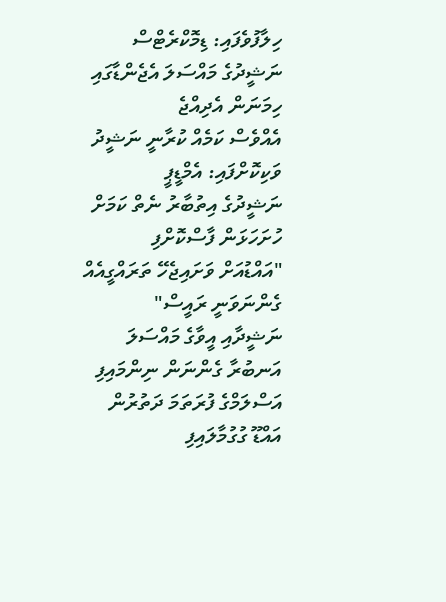ހިލާފުވެފައި: ޑިމޮކްރެޓްސް
ނަޝީދުގެ މައްސަލަ އެޖެންޑާގައި ހިމަނަން އެދިއްޖެ
އެއްވެސް ކަމެއް ކުރާނީ ނަޝީދު ވަކިކޮށްފައި: އެމްޑީޕީ
ނަޝީދުގެ އިތުބާރު ނެތް ކަމަށް ހުށަހަޅަން ފާސްކޮށްފި
"އައްޑުއަށް ވަށައިޖެހޭ ތަރައްގީއެއް ގެންނަވަނީ ރައީސް"
ނަޝީދާއި އީވާގެ މައްސަލަ އަނބުރާ ގެންނަން ނިންމައިފި
އަސްލަމްގެ ފުރަތަމަ ދަތުރުން އައްޑޫ ގުގުމާލައިފި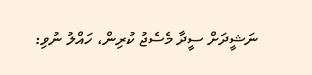ނަޝީދަށް ސީދާ މެސެޖު ކުރިން، ހައްލު ނުވި: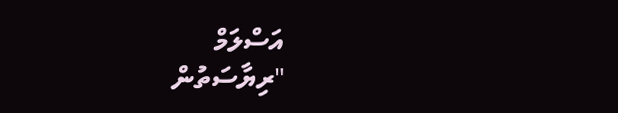އަސްލަމް
"ރިޔާސަތުން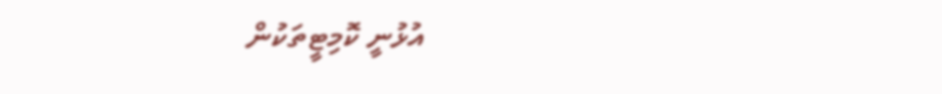އުޅުނީ ކޮމިޓީތަކުން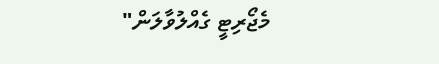މެޖޯރިޓީ ގެއްލުވާލަން"